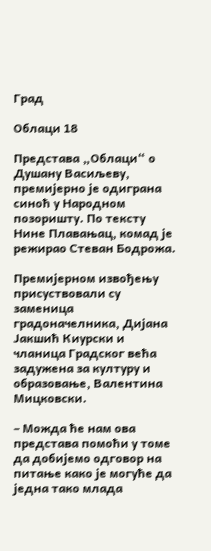Град

Облаци 18

Представа „Облаци“ о Душану Васиљеву, премијерно је одиграна синоћ у Народном позоришту. По тексту Нине Плавањац, комад је режирао Стеван Бодрожа.

Премијерном извођењу присуствовали су заменица градоначелника, Дијана Јакшић Киурски и чланица Градског већа задужена за културу и образовање, Валентина Мицковски.

– Можда ће нам ова представа помоћи у томе да добијемо одговор на питање како је могуће да једна тако млада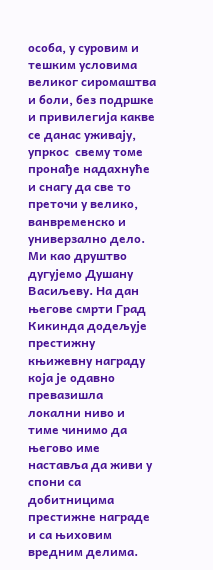особа, у суровим и тешким условима великог сиромаштва и боли, без подршке и привилегија какве се данас уживају, упркос  свему томе пронађе надахнуће и снагу да све то преточи у велико, ванвременско и универзално дело. Ми као друштво дугујемо Душану Васиљеву. На дан његове смрти Град Кикинда додељује престижну књижевну награду која је одавно превазишла локални ниво и тиме чинимо да његово име наставља да живи у спони са добитницима престижне награде и са њиховим вредним делима.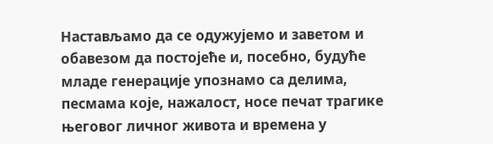Настављамо да се одужујемо и заветом и обавезом да постојеће и, посебно, будуће младе генерације упознамо са делима, песмама које, нажалост, носе печат трагике његовог личног живота и времена у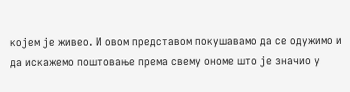којем је живео. И овом представом покушавамо да се одужимо и да искажемо поштовање према свему ономе што је значио у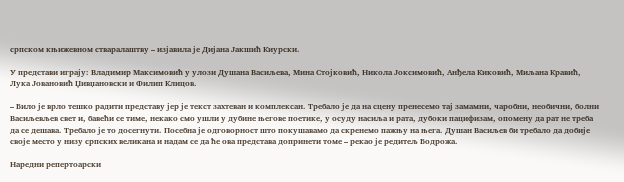српском књижевном стваралаштву – изјавила је Дијана Јакшић Киурски.

У представи играју: Владимир Максимовић у улози Душана Васиљева, Мина Стојковић, Никола Јоксимовић, Анђела Киковић, Миљана Кравић, Лука Јовановић Џивџановски и Филип Клицов.

– Било је врло тешко радити представу јер је текст захтеван и комплексан. Требало је да на сцену пренесемо тај замамни, чаробни, необични, болни Васиљевљев свет и, бавећи се тиме, некако смо ушли у дубине његове поетике, у осуду насиља и рата, дубоки пацифизам, опомену да рат не треба да се дешава. Требало је то досегнути. Посебна је одговорност што покушавамо да скренемо пажњу на њега. Душан Васиљев би требало да добије своје место у низу српских великана и надам се да ће ова представа допринети томе – рекао је редитељ Бодрожа.

Наредни репертоарски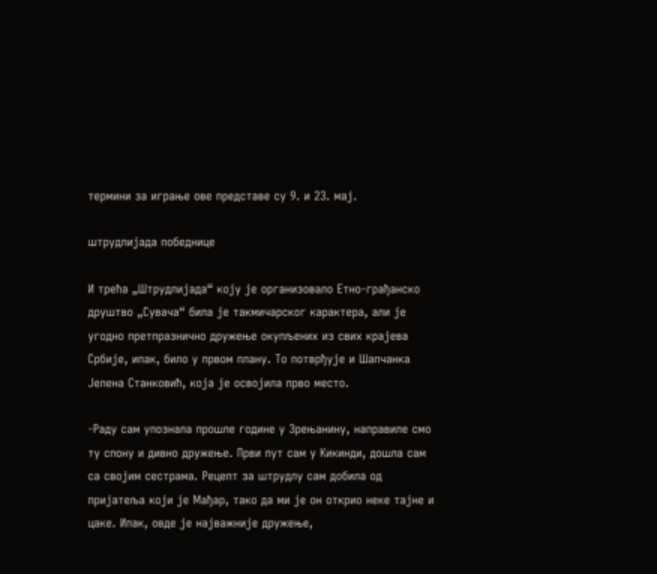термини за играње ове представе су 9. и 23. мај.

штрудлијада победнице

И трећа „Штрудлијада“ коју је организовало Етно-грађанско друштво „Сувача“ била је такмичарског карактера, али је угодно претпразнично дружење окупљених из свих крајева Србије, ипак, било у првом плану. То потврђује и Шапчанка Јелена Станковић, која је освојила прво место.

-Раду сам упознала прошле године у Зрењанину, направиле смо ту спону и дивно дружење. Први пут сам у Кикинди, дошла сам са својим сестрама. Рецепт за штрудлу сам добила од пријатеља који је Мађар, тако да ми је он открио неке тајне и цаке. Ипак, овде је најважније дружење,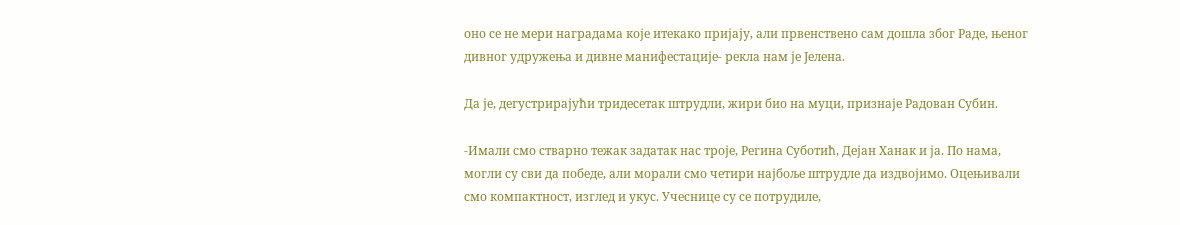оно се не мери наградама које итекако пријају, али првенствено сам дошла због Раде, њеног дивног удружења и дивне манифестације- рекла нам је Јелена.

Да је, дегустрирајући тридесетак штрудли, жири био на муци, признаје Радован Субин.

-Имали смо стварно тежак задатак нас троје, Регина Суботић, Дејан Ханак и ја. По нама, могли су сви да победе, али морали смо четири најбоље штрудле да издвојимо. Оцењивали смо компактност, изглед и укус. Учеснице су се потрудиле,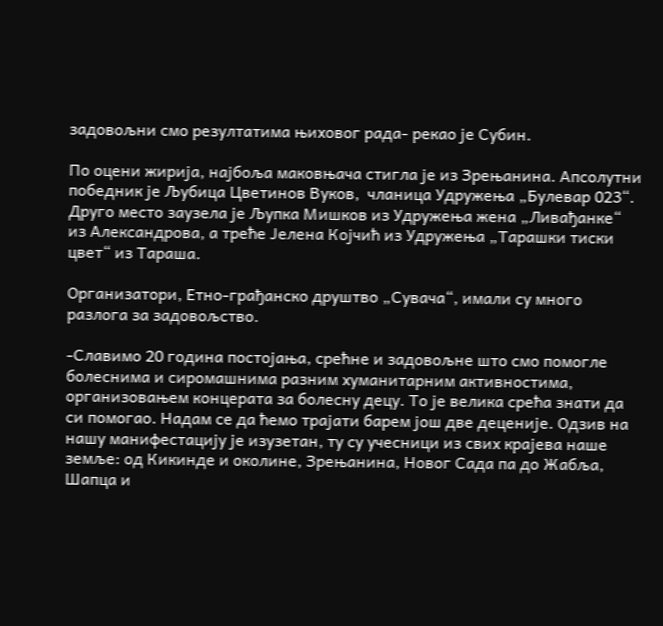задовољни смо резултатима њиховог рада- рекао је Субин.

По оцени жирија, најбоља маковњача стигла је из Зрењанина. Апсолутни победник је Љубица Цветинов Вуков,  чланица Удружења „Булевар 023“. Друго место заузела је Љупка Мишков из Удружења жена „Ливађанке“ из Александрова, а треће Јелена Којчић из Удружења „Тарашки тиски цвет“ из Тараша.

Организатори, Етно-грађанско друштво „Сувача“, имали су много разлога за задовољство.

-Славимо 20 година постојања, срећне и задовољне што смо помогле болеснима и сиромашнима разним хуманитарним активностима, организовањем концерата за болесну децу. То је велика срећа знати да си помогао. Надам се да ћемо трајати барем још две деценије. Одзив на нашу манифестацију је изузетан, ту су учесници из свих крајева наше земље: од Кикинде и околине, Зрењанина, Новог Сада па до Жабља, Шапца и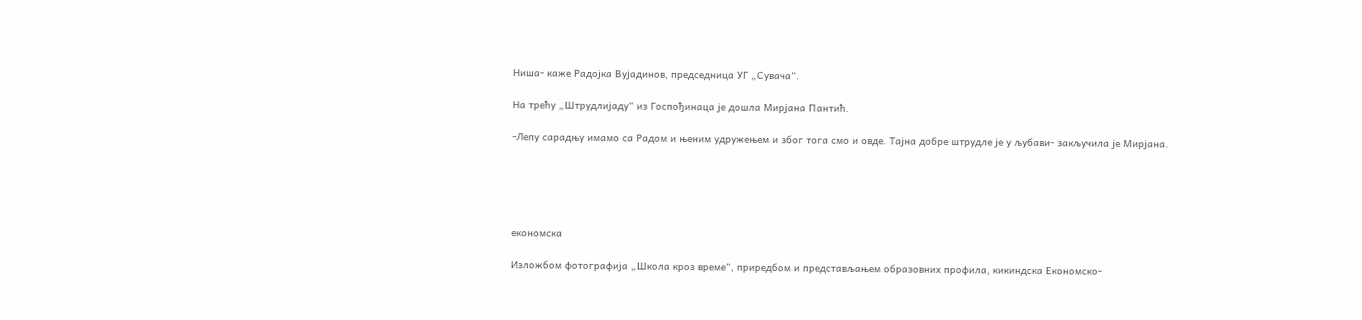Ниша- каже Радојка Вујадинов, председница УГ „Сувача“.

На трећу „Штрудлијаду“ из Госпођинаца је дошла Мирјана Пантић.

-Лепу сарадњу имамо са Радом и њеним удружењем и због тога смо и овде. Тајна добре штрудле је у љубави- закључила је Мирјана.





економска

Изложбом фотографија „Школа кроз време“, приредбом и представљањем образовних профила, кикиндска Економско-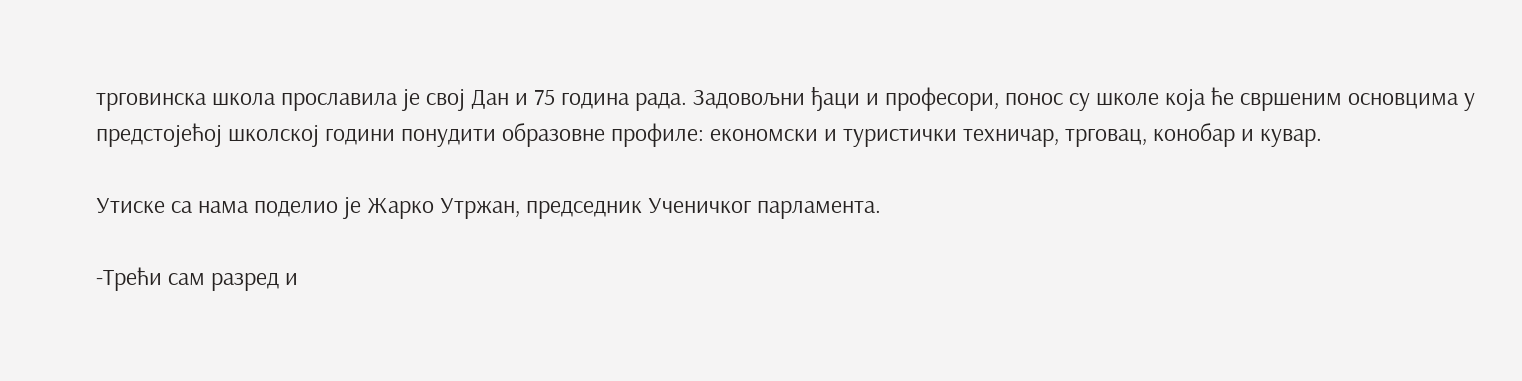трговинска школа прославила је свој Дан и 75 година рада. Задовољни ђаци и професори, понос су школе која ће свршеним основцима у предстојећој школској години понудити образовне профиле: економски и туристички техничар, трговац, конобар и кувар.

Утиске са нама поделио је Жарко Утржан, председник Ученичког парламента.

-Трећи сам разред и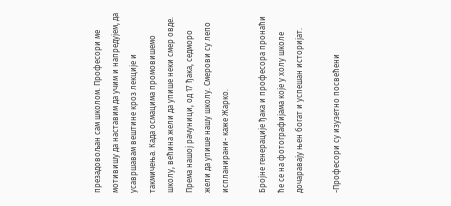презадовољан сам школом. Професори ме мотивишу да наставим да учим и напредујем, да усавршавам вештине кроз лекције и такмичења. Када осмацима промовишемо школу, већина жели да упише неки смер овде. Према нашој рачуници, од 17 ђака, седморо жели да упише нашу школу. Смерови су лепо испланирани- каже Жарко.

Бројне генерације ђака и професора пронаћи ће се на фотографијама које у холу школе дочаравају њен богат и успешан историјат.

-Професори су изузетно посвећени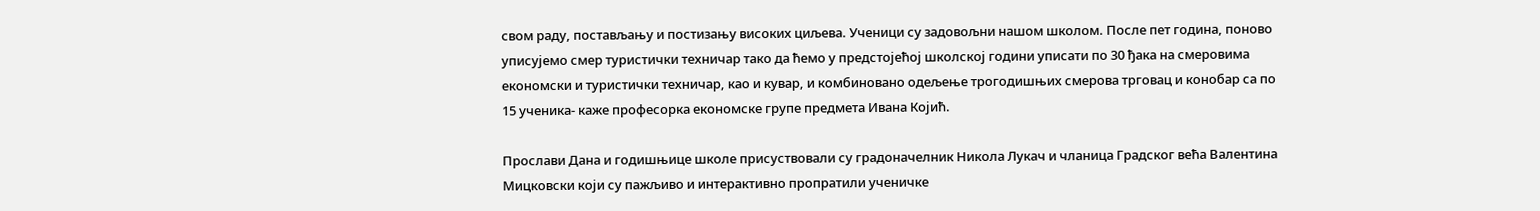свом раду, постављању и постизању високих циљева. Ученици су задовољни нашом школом. После пет година, поново уписујемо смер туристички техничар тако да ћемо у предстојећој школској години уписати по 30 ђака на смеровима економски и туристички техничар, као и кувар, и комбиновано одељење трогодишњих смерова трговац и конобар са по 15 ученика- каже професорка економске групе предмета Ивана Којић.

Прослави Дана и годишњице школе присуствовали су градоначелник Никола Лукач и чланица Градског већа Валентина Мицковски који су пажљиво и интерактивно пропратили ученичке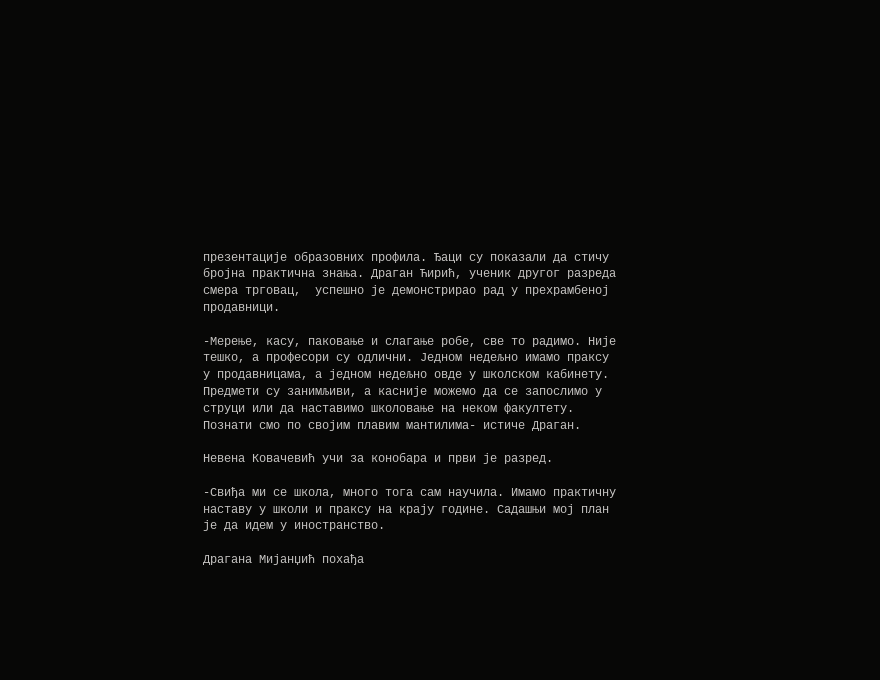презентације образовних профила. Ђаци су показали да стичу бројна практична знања. Драган Ћирић, ученик другог разреда смера трговац,  успешно је демонстрирао рад у прехрамбеној продавници.

-Мерење, касу, паковање и слагање робе, све то радимо. Није тешко, а професори су одлични. Једном недељно имамо праксу у продавницама, а једном недељно овде у школском кабинету. Предмети су занимљиви, а касније можемо да се запослимо у струци или да наставимо школовање на неком факултету. Познати смо по својим плавим мантилима- истиче Драган.

Невена Ковачевић учи за конобара и први је разред.

-Свиђа ми се школа, много тога сам научила. Имамо практичну наставу у школи и праксу на крају године. Садашњи мој план је да идем у иностранство.

Драгана Мијанџић похађа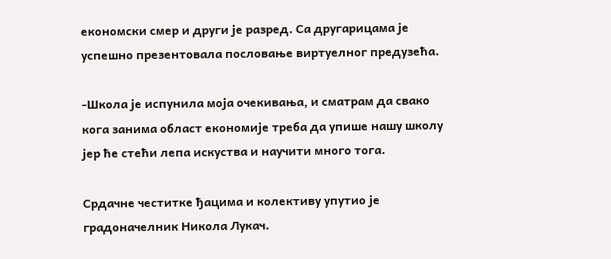економски смер и други је разред. Са другарицама је успешно презентовала пословање виртуелног предузећа.

-Школа је испунила моја очекивања, и сматрам да свако кога занима област економије треба да упише нашу школу јер ће стећи лепа искуства и научити много тога.

Срдачне честитке ђацима и колективу упутио је градоначелник Никола Лукач.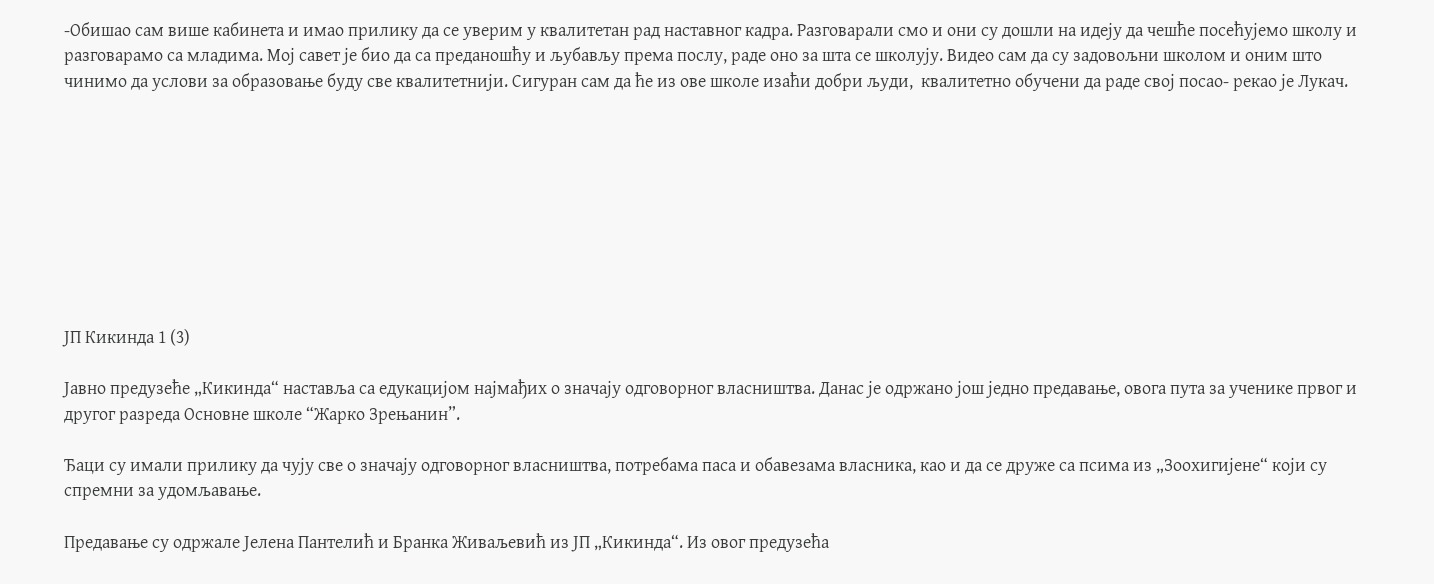-Обишао сам више кабинета и имао прилику да се уверим у квалитетан рад наставног кадра. Разговарали смо и они су дошли на идеју да чешће посећујемо школу и разговарамо са младима. Мој савет је био да са преданошћу и љубављу према послу, раде оно за шта се школују. Видео сам да су задовољни школом и оним што чинимо да услови за образовање буду све квалитетнији. Сигуран сам да ће из ове школе изаћи добри људи,  квалитетно обучени да раде свој посао- рекао је Лукач.









ЈП Кикинда 1 (3)

Јавно предузеће „Кикинда“ наставља са едукацијом најмађих о значају одговорног власништва. Данас је одржано још једно предавање, овога пута за ученике првог и другог разреда Основне школе “Жарко Зрењанин”.

Ђаци су имали прилику да чују све о значају одговорног власништва, потребама паса и обавезама власника, као и да се друже са псима из „Зоохигијене“ који су спремни за удомљавање.

Предавање су одржале Јелена Пантелић и Бранка Живаљевић из ЈП „Кикинда“. Из овог предузећа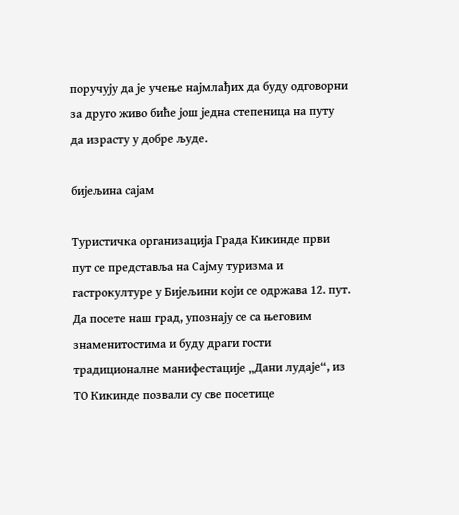поручују да је учење најмлађих да буду одговорни за друго живо биће још једна степеница на путу да израсту у добре људе.

бијељина сајам

Туристичка организација Града Кикинде први пут се представља на Сајму туризма и гастрокултуре у Бијељини који се одржава 12. пут. Да посете наш град, упознају се са његовим знаменитостима и буду драги гости традиционалне манифестације „Дани лудаје“, из ТО Кикинде позвали су све посетице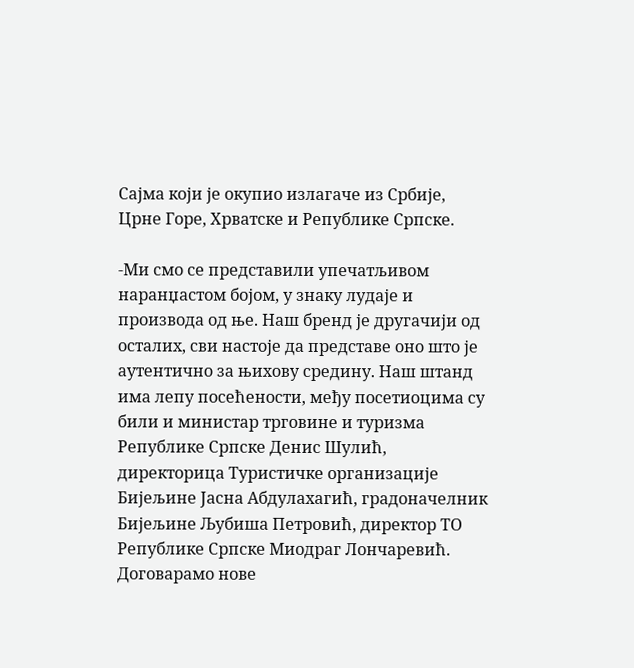Сајма који је окупио излагаче из Србије, Црне Горе, Хрватске и Републике Српске.

-Ми смо се представили упечатљивом наранџастом бојом, у знаку лудаје и производа од ње. Наш бренд је другачији од осталих, сви настоје да представе оно што је аутентично за њихову средину. Наш штанд има лепу посећености, међу посетиоцима су били и министар трговине и туризма Републике Српске Денис Шулић, директорица Туристичке организације Бијељине Јасна Абдулахагић, градоначелник Бијељине Љубиша Петровић, директор ТО Републике Српске Миодраг Лончаревић. Договарамо нове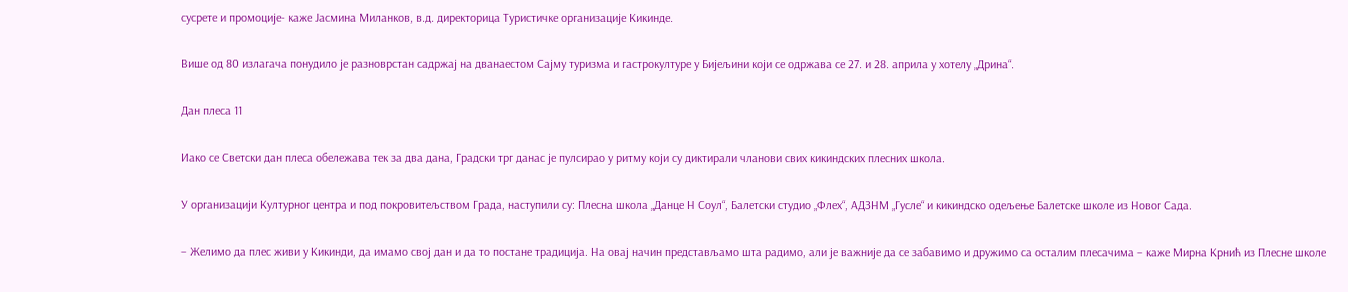сусрете и промоције- каже Јасмина Миланков, в.д. директорица Туристичке организације Кикинде.

Више од 80 излагача понудило је разноврстан садржај на дванаестом Сајму туризма и гастрокултуре у Бијељини који се одржава се 27. и 28. априла у хотелу „Дрина“.

Дан плеса 11

Иако се Светски дан плеса обележава тек за два дана, Градски трг данас је пулсирао у ритму који су диктирали чланови свих кикиндских плесних школа.

У организацији Културног центра и под покровитељством Града, наступили су: Плесна школа „Данце Н Соул“, Балетски студио „Флеx“, АДЗНМ „Гусле“ и кикиндско одељење Балетске школе из Новог Сада.

– Желимо да плес живи у Кикинди, да имамо свој дан и да то постане традиција. На овај начин представљамо шта радимо, али је важније да се забавимо и дружимо са осталим плесачима – каже Мирна Крнић из Плесне школе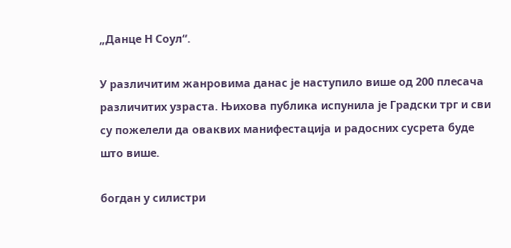„Данце Н Соул“.

У различитим жанровима данас је наступило више од 200 плесача различитих узраста. Њихова публика испунила је Градски трг и сви су пожелели да оваквих манифестација и радосних сусрета буде што више.

богдан у силистри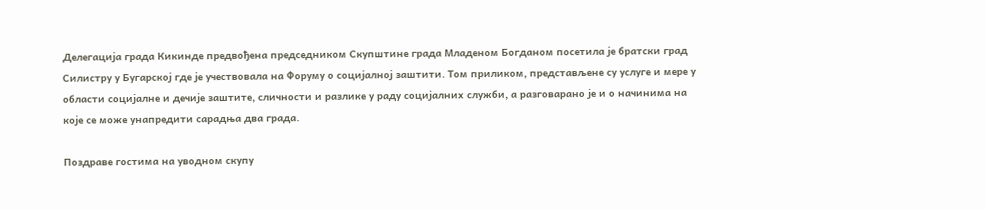Делегација града Кикинде предвођена председником Скупштине града Младеном Богданом посетила је братски град Силистру у Бугарској где је учествовала на Форуму о социјалној заштити. Том приликом, представљене су услуге и мере у области социјалне и дечије заштите, сличности и разлике у раду социјалних служби, а разговарано је и о начинима на које се може унапредити сарадња два града.

Поздраве гостима на уводном скупу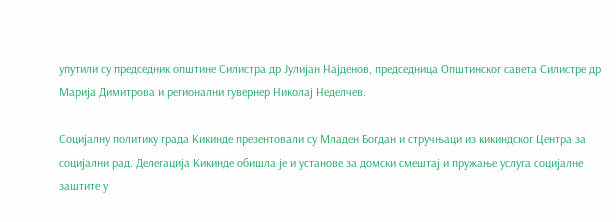упутили су председник општине Силистра др Јулијан Најденов, председница Општинског савета Силистре др Марија Димитрова и регионални гувернер Николај Неделчев.

Социјалну политику града Кикинде презентовали су Младен Богдан и стручњаци из кикиндског Центра за социјални рад. Делегација Кикинде обишла је и установе за домски смештај и пружање услуга социјалне заштите у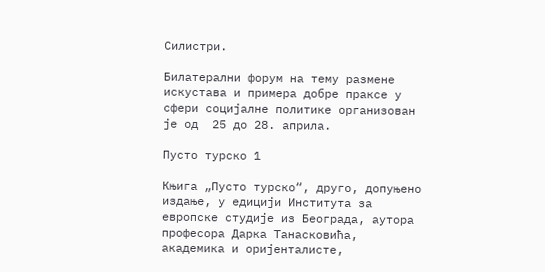Силистри.

Билатерални форум на тему размене искустава и примера добре праксе у сфери социјалне политике организован је од  25 до 28. априла.

Пусто турско 1

Књига „Пусто турско“, друго, допуњено издање, у едицији Института за европске студије из Београда, аутора професора Дарка Танасковића, академика и оријенталисте,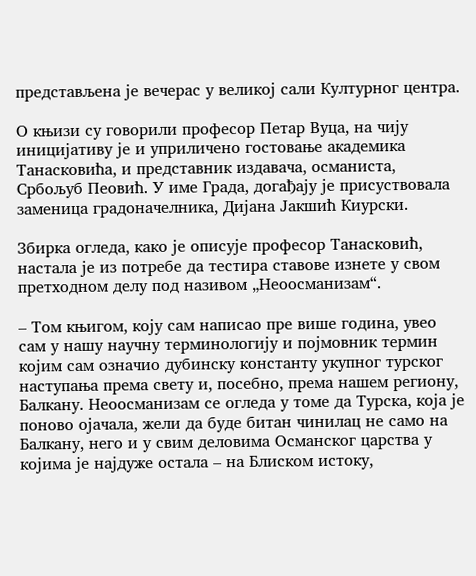представљена је вечерас у великој сали Културног центра.

О књизи су говорили професор Петар Вуца, на чију иницијативу је и уприличено гостовање академика Танасковића, и представник издавача, османиста, Србољуб Пеовић. У име Града, догађају је присуствовала заменица градоначелника, Дијана Јакшић Киурски.

Збирка огледа, како је описује професор Танасковић, настала је из потребе да тестира ставове изнете у свом претходном делу под називом „Неоосманизам“.

– Том књигом, коју сам написао пре више година, увео сам у нашу научну терминологију и појмовник термин којим сам означио дубинску константу укупног турског наступања према свету и, посебно, према нашем региону, Балкану. Неоосманизам се огледа у томе да Турска, која је поново ојачала, жели да буде битан чинилац не само на Балкану, него и у свим деловима Османског царства у којима је најдуже остала – на Блиском истоку,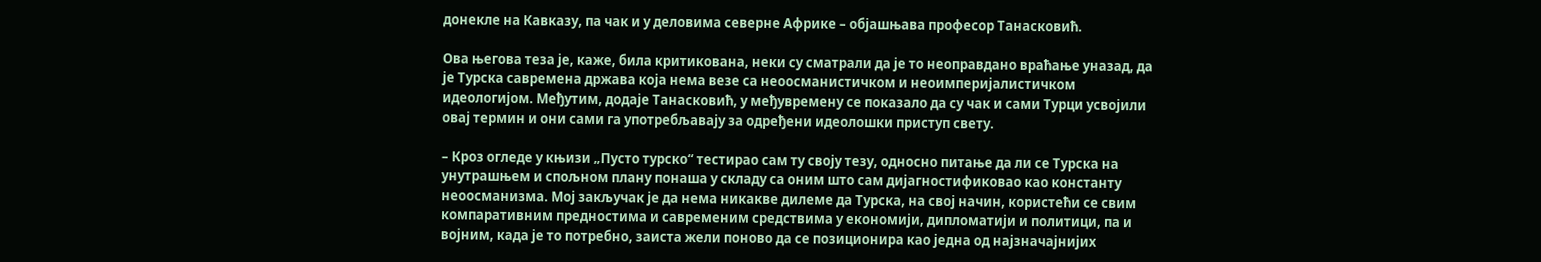донекле на Кавказу, па чак и у деловима северне Африке – објашњава професор Танасковић.

Ова његова теза је, каже, била критикована, неки су сматрали да је то неоправдано враћање уназад, да је Турска савремена држава која нема везе са неоосманистичком и неоимперијалистичком идеологијом. Међутим, додаје Танасковић, у међувремену се показало да су чак и сами Турци усвојили овај термин и они сами га употребљавају за одређени идеолошки приступ свету.

– Кроз огледе у књизи „Пусто турско“ тестирао сам ту своју тезу, односно питање да ли се Турска на унутрашњем и спољном плану понаша у складу са оним што сам дијагностификовао као константу неоосманизма. Мој закључак је да нема никакве дилеме да Турска, на свој начин, користећи се свим компаративним предностима и савременим средствима у економији, дипломатији и политици, па и војним, када је то потребно, заиста жели поново да се позиционира као једна од најзначајнијих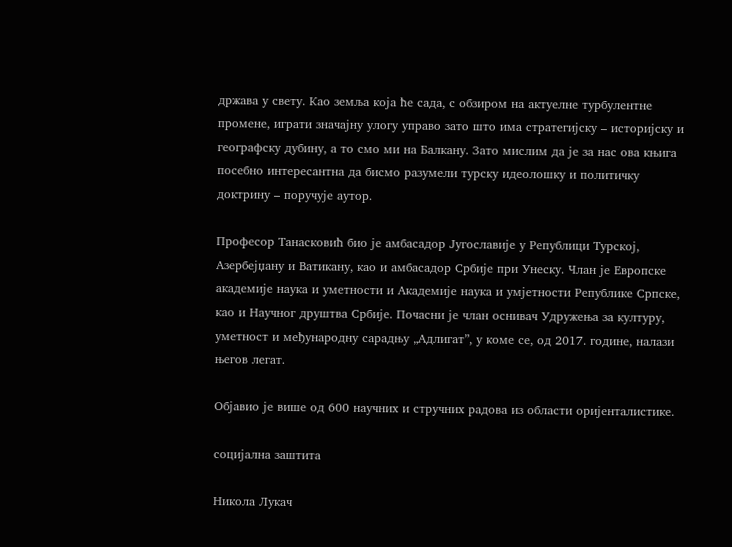држава у свету. Као земља која ће сада, с обзиром на актуелне турбулентне промене, играти значајну улогу управо зато што има стратегијску – историјску и географску дубину, а то смо ми на Балкану. Зато мислим да је за нас ова књига посебно интересантна да бисмо разумели турску идеолошку и политичку доктрину – поручује аутор.

Професор Танасковић био је амбасадор Југославије у Републици Турској, Азербејџану и Ватикану, као и амбасадор Србије при Унеску. Члан је Европске академије наука и уметности и Академије наука и умјетности Републике Српске, као и Научног друштва Србије. Почасни је члан оснивач Удружења за културу, уметност и међународну сарадњу „Адлигат”, у коме се, од 2017. године, налази његов легат.

Објавио је више од 600 научних и стручних радова из области оријенталистике.

социјална заштита

Никола Лукач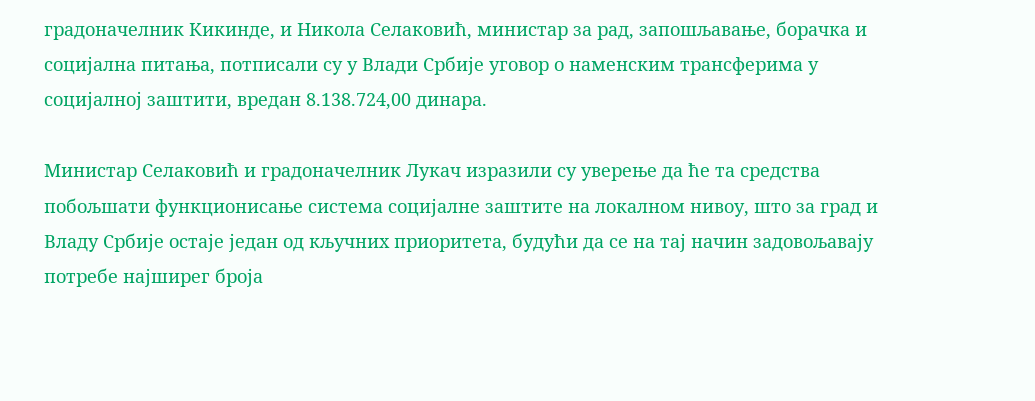градоначелник Кикинде, и Никола Селаковић, министар за рад, запошљавање, борачка и социјална питања, потписали су у Влади Србије уговор о наменским трансферима у социјалној заштити, вредан 8.138.724,00 динара.

Министар Селаковић и градоначелник Лукач изразили су уверење да ће та средства побољшати функционисање система социјалне заштите на локалном нивоу, што за град и Владу Србије остаје један од кључних приоритета, будући да се на тај начин задовољавају потребе најширег броја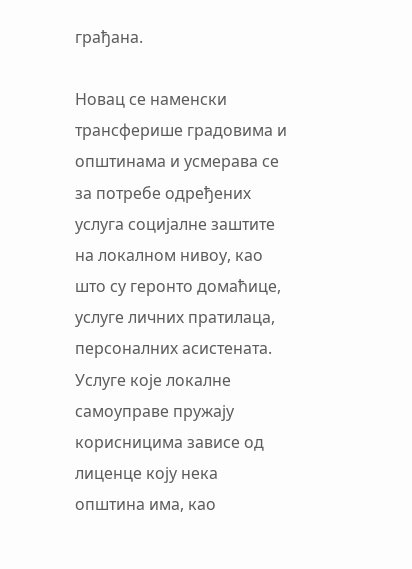грађана.

Новац се наменски трансферише градовима и општинама и усмерава се за потребе одређених услуга социјалне заштите на локалном нивоу, као што су геронто домаћице, услуге личних пратилаца, персоналних асистената. Услуге које локалне самоуправе пружају корисницима зависе од лиценце коју нека општина има, као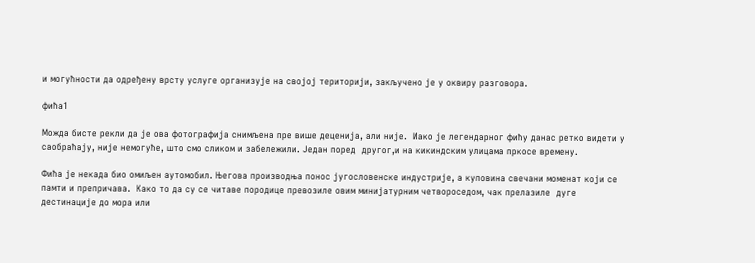и могућности да одређену врсту услуге организује на својој територији, закључено је у оквиру разговора.

фића1

Можда бисте рекли да је ова фотографија снимљена пре више деценија, али није.  Иако је легендарног фићу данас ретко видети у саобраћају, није немогуће, што смо сликом и забележили. Један поред  другог,и на кикиндским улицама пркосе времену.

Фића је некада био омиљен аутомобил. Његова производња понос југословенске индустрије, а куповина свечани моменат који се памти и препричава.  Како то да су се читаве породице превозиле овим минијатурним четвороседом, чак прелазиле  дуге дестинације до мора или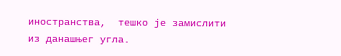иностранства,  тешко је замислити из данашњег угла.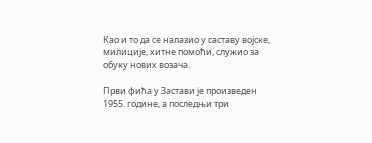Као и то да се налазио у саставу војске, милиције, хитне помоћи, служио за обуку нових возача.

Први фића у Застави је произведен 1955. године, а последњи три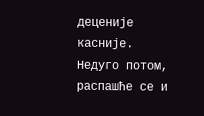деценије касније. Недуго потом, распашће се и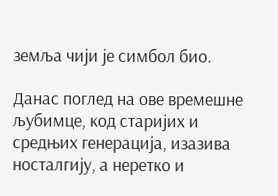земља чији је симбол био.

Данас поглед на ове времешне љубимце, код старијих и средњих генерација, изазива носталгију, а неретко и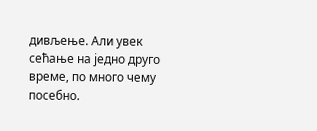дивљење. Али увек сећање на једно друго време, по много чему посебно.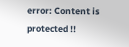error: Content is protected !!